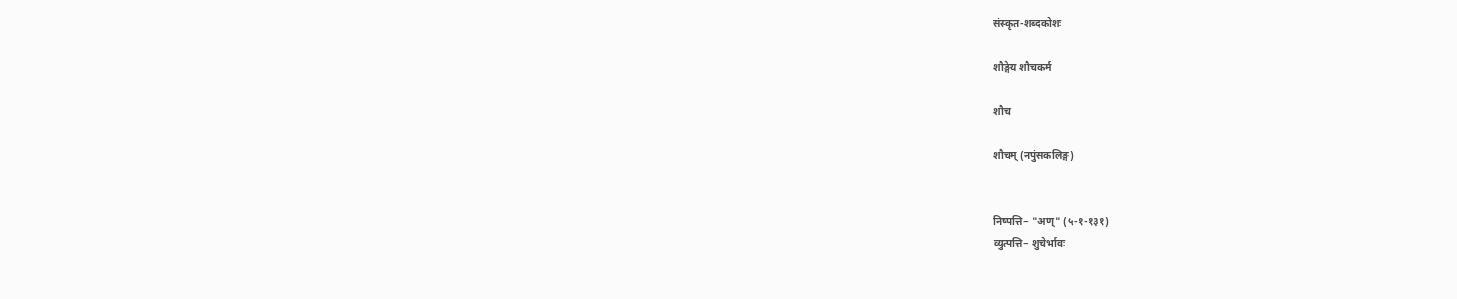संस्कृत-शब्दकोशः

शौङ्गेय शौचकर्म

शौच

शौचम् (नपुंसकलिङ्ग)


निष्पत्ति− "अण्" (५-१-१३१)
व्युत्पत्ति− शुचेर्भावः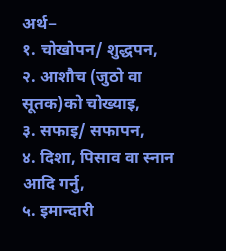अर्थ−
१. चोखोपन/ शुद्धपन,
२. आशौच (जुठो वा सूतक)को चोख्याइ,
३. सफाइ/ सफापन,
४. दिशा, पिसाव वा स्नान आदि गर्नु,
५. इमान्दारी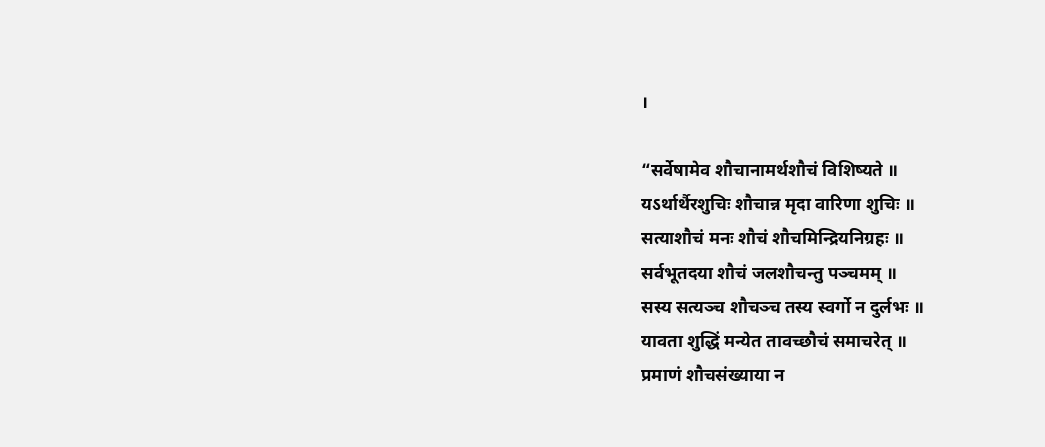।

“सर्वेषामेव शौचानामर्थशौचं विशिष्यते ॥
यऽर्थार्थैरशुचिः शौचान्न मृदा वारिणा शुचिः ॥
सत्याशौचं मनः शौचं शौचमिन्द्रियनिग्रहः ॥
सर्वभूतदया शौचं जलशौचन्तु पञ्चमम् ॥
सस्य सत्यञ्च शौचञ्च तस्य स्वर्गो न दुर्लभः ॥
यावता शुद्धिं मन्येत तावच्छौचं समाचरेत् ॥
प्रमाणं शौचसंख्याया न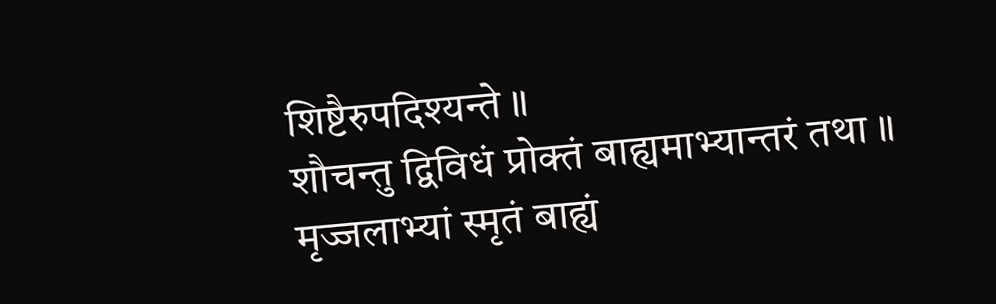शिष्टैरुपदिश्यन्ते ॥
शौचन्तु द्विविधं प्रोक्तं बाह्यमाभ्यान्तरं तथा ॥
मृज्जलाभ्यां स्मृतं बाह्यं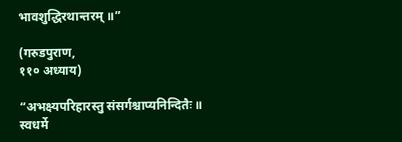भावशुद्धिरथान्तरम् ॥”

(गरुडपुराण,
११० अध्याय)

“अभक्ष्यपरिहारस्तु संसर्गश्चाप्यनिन्दितैः ॥
स्वधर्मे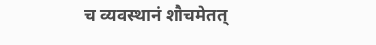च व्यवस्थानं शौचमेतत्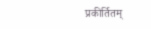प्रकीर्तितम्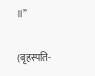॥”

(बृहस्पति-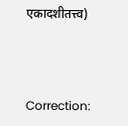एकादशीतत्त्व)



Correction: